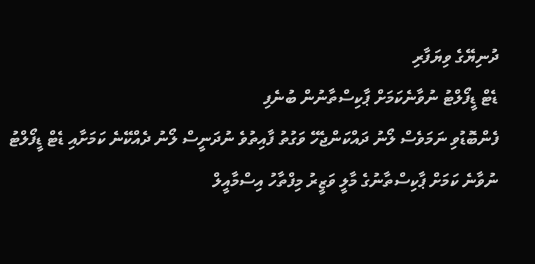ދުނިޔޭގެ ވިޔަފާރި
ޑެޓް ޑީފޯލްޓު ނުވާނެކަމަށް ޕާކިސްތާނުން ބުނެފި
ފެންބޮޑުވި ނަމަވެސް ލޯނު ދައްކަންޖެހޭ ވަގުތު ފާއިތުވެ ނުދަނީސް ލޯނު ދެއްކޭނެ ކަމަށާއި ޑެޓް ޑީފޯލްޓު ނުވާނެ ކަމަށް ޕާކިސްތާނުގެ މާލީ ވަޒީރު މިފްތާހު އިސްމާއީލް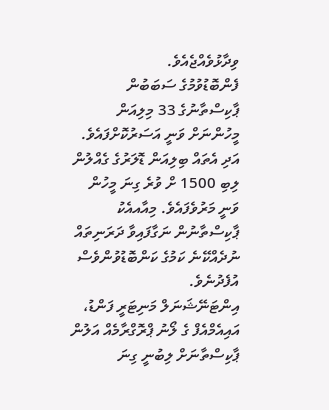ވިދާޅުވެއްޖެއެވެ.
ފެންބޮޑުވުމުގެ ސަބަބުން ޕާކިސްތާނުގެ 33 މިލިއަން މީހުންނަށް ވަނީ އަސަރުކޮށްފައެވެ. އަދި އެތައް ބިލިއަން ޑޮލަރުގެ ގެއްލުން ލިބި 1500 ށް ވުރެ ގިނަ މީހުން ވަނީ މަރުވެފައެވެ. މިއާއއެކު ޕާކިސްތާނުން ނަގާފައިވާ ދަރަނިތައް ނުދެއްކޭނެ ކަމުގެ ކަންބޮޑުވުންވެސް އުފެދުނެވެ.
އިންޓަނޭޝަނަލް މަނިޓަރީ ފަންޑު، އައިއެމްއެފް ގެ ލޯނު ޕްރޮގްރާމެއް އަލުން ޕާކިސްތާނަށް ލިބުނީ ގިނަ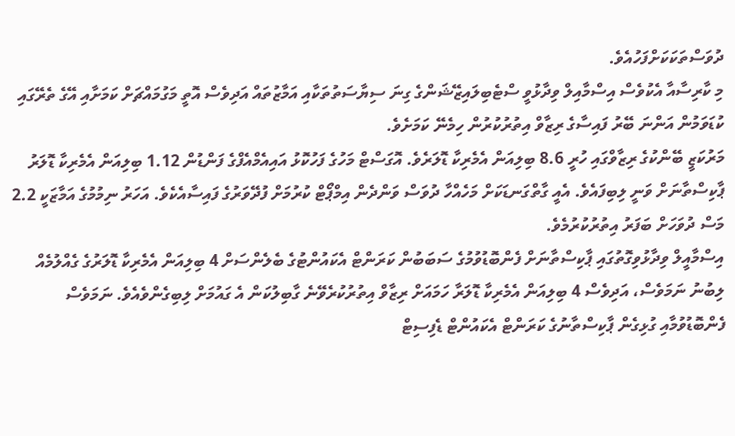ދުވަސްތަކަކަށްފަހުއެވެ.
މި ކާރިސާއާ އެކުވެސް އިސްމާއިލް ވިދާޅުވީ ސްޓެބިލައިޒޭޝަންގެ ގިނަ ސިޔާސަތުތަކާއި އަމާޒުތައް އަދިވެސް އޮތީ މަގުމައްޗަށް ކަމަށާއި އޭގެ ތެރޭގައި ކުޑަވަމުން އަންނަ ބޭރު ފައިސާގެ ރިޒާވް އިތުރުކުރުން ހިމެނޭ ކަމަށެވެ.
މަރުކަޒީ ބޭންކުގެ ރިޒާވްގައި ހުރީ 8.6 ބިލިއަން އެމެރިކާ ޑޮލަރެވެ. އޮގަސްޓް މަހުގެ ފަހުކޮޅު އައިއެމްއެފްގެ ފަންޑުން 1.12 ބިލިއަން އެމެރިކާ ޑޮލަރު ޕާކިސްތާނަށް ވަނީ ލިބިފައެވެ. އެއީ ގާތްގަނޑަކަށް މަހެއްހާ ދުވަސް ވަންދެން އިމްޕޯޓް ކުރުމަށް ފުދޭވަރުގެ ފައިސާއެކެވެ. އަހަރު ނިމުމުގެ އަމާޒަކީ 2.2 މަސް ދުވަހަށް ބަފަރު އިތުރުކުރުމެވެ.
އިސްމާއީލް ވިދާޅުވިގޮތުގައި ޕާކިސްތާނަށް ފެންބޮޑުވުމުގެ ސަބަބުން ކަރަންޓް އެކައުންޓުގެ ބެލެންސަށް 4 ބިލިއަން އެމެރިކާ ޑޮލަރުގެ ގެއްލުމެއް ލިބުނު ނަމަވެސް، އަދިވެސް 4 ބިލިއަން އެމެރިކާ ޑޮލަރާ ހަމައަށް ރިޒާވް އިތުރުކުރެވޭނެ ގާބިލުކަން އެ ގައުމަށް ލިބިގެންވެއެވެ. ނަމަވެސް ފެންބޮޑުވުމާއި ގުޅިގެން ޕާކިސްތާނުގެ ކަރަންޓް އެކައުންޓް ޑެފިސިޓް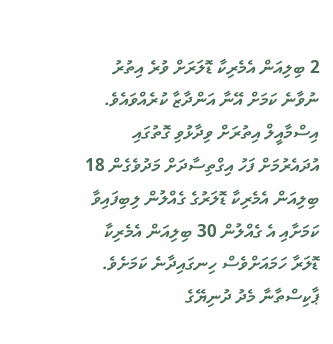2 ބިލިއަން އެމެރިކާ ޑޮލަރަށް ވުރެ އިތުރު ނުވާނެ ކަމަށް އޭނާ އަންދާޒާ ކުރެއްވައެވެ.
އިސްމާއީލް އިތުރަށް ވިދާޅުވި ގޮތުގައި އުދައެރުމަށް ފަހު އިގްތިސާދަށް މަދުވެގެން 18 ބިލިއަން އެމެރިކާ ޑޮލަރުގެ ގެއްލުން ލިބިފައިވާ ކަމަށާއި އެ ގެއްލުން 30 ބިލިއަން އެމެރިކާ ޑޮލަރާ ހަމައަށްވެސް ހިނގައިދާނެ ކަމަށެވެ. ޕާކިސްތާނާ މެދު ދުނިޔޭގެ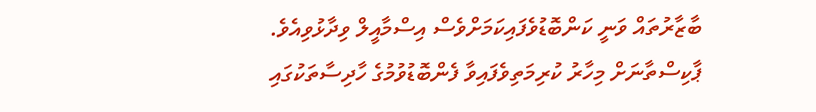ބާޒާރުތައް ވަނީ ކަންބޮޑުވެފައިކަމަށްވެސް އިސްމާއީލް ވިދާޅުވިއެވެ.
ޕާކިސްތާނަށް މިހާރު ކުރިމަތިވެފައިވާ ފެންބޮޑުވުމުގެ ހާދިސާތަކުގައި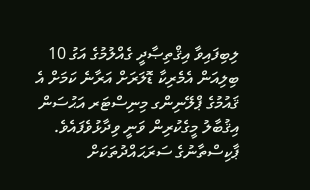ލިބިފައިވާ އިޤްތިޞާދީ ގެއްލުމުގެ އަގު 10 ބިލިއަން އެމެރިކާ ޑޮލަރަށް އަރާނެ ކަމަށް އެ ޤައުމުގެ ޕްލޭނިންގ މިނިސްޓަރ އަޙުސަން އިޤުބާލު މީގެކުރިން ވަނީ ވިދާޅުވެފައެވެ. ޕާކިސްތާނުގެ ސަރަޙައްދުތަކަށް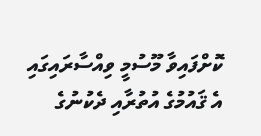ކޮށްފައިވާ މޫސުމީ ވިއްސާރައިގައި އެ ޤައުމުގެ އުތުރާއި ދެކުނުގެ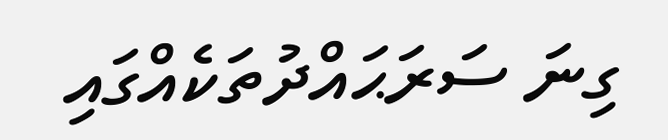ގިނަ ސަރަޙައްދުތަކެއްގައި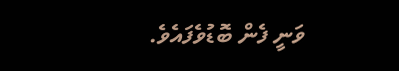ވަނީ ފެން ބޮޑުވެފައެވެ.